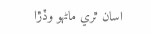اسان ٿري ماڻهو وڏڙا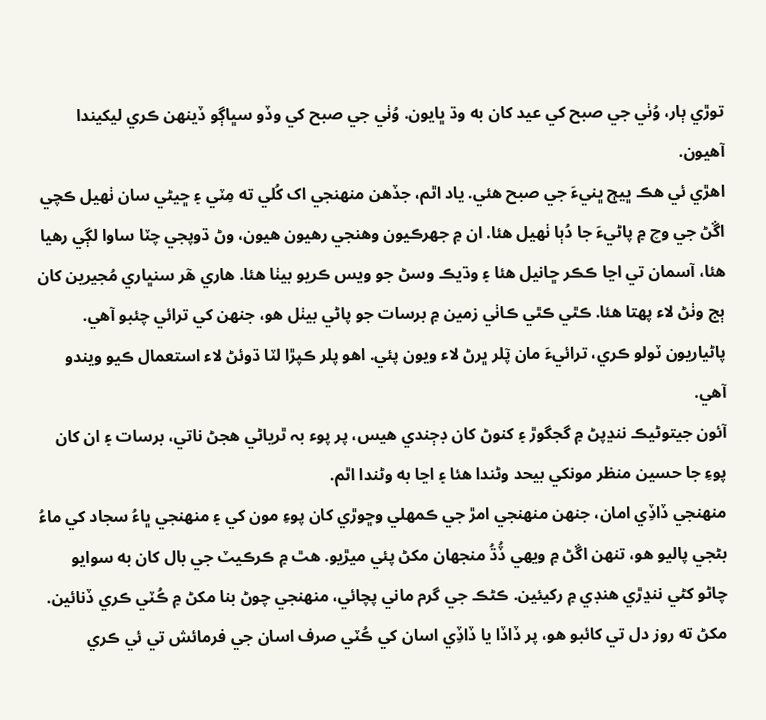توڙي ٻار، وُٺي جي صبح کي عيد کان به وڌ ڀايون. وُٺي جي صبح کي وڏو سڀاڳو ڏينھن ڪري ليکيندا آھيون.
اھڙي ئي ھڪ ڀيڄ ڀنيءَ جي صبح ھئي. ياد اٿم، جڏھن منھنجي اک کُلي ته مِٽي ۽ ڇيڻي سان ٺھيل ڪچي اڱڻ جي وچ ۾ پاڻيءَ جا دُٻا ٺھيل ھئا. ان ۾ جهرڪيون وھنجي رھيون ھيون، وڻ ڌوپجي چٽا ساوا لڳي رھيا ھئا، آسمان تي اڃا ڪڪر ڇانيل ھئا ۽ وڌيڪ وسڻ جو ويس ڪريو بيٺا ھئا. ھاري ھٓر سنڀاري مُجيرين کان ٻج وٺڻ لاء پھتا ھئا. ڪٿي ڪٿي ڪاٺي زمين ۾ برسات جو پاڻي بيٺل ھو، جنھن کي ترائي چئبو آهي.
پاڻياريون ٽولو ڪري، ترائيءَ مان پٓلر ڀرڻ لاء ويون پئي. اھو پلر ڪپڙا لٽا ڌوئڻ لاء استعمال ڪيو ويندو آهي.
آئون جيتوڻيڪ ننڍپڻ ۾ گجگوڙ ۽ کنوڻ کان ڊڄندي ھيس، پر پوء بہ ٿرياڻي ھجڻ ناتي، برسات ۽ ان کان پوءِ جا حسين منظر مونکي بيحد وڻندا هئا ۽ اڃا به وڻندا اٿم.
منھنجي ڏاڏِي امان، جنھن منھنجي امڙ جي ڪمھلي وڇوڙي کان پوءِ مون کي ۽ منھنجي ڀاءُ سجاد کي ماءُ بڻجي پاليو ھو، تنھن اڱڻ ۾ ويھي ڏُڌُ منجهان مکڻ پئي ميڙيو. ھٿ ۾ ڪرڪيٽ جي بال کان به سوايو چاڻو کڻي ننڍڙي ھنڊي ۾ رکيئين. ڪڻڪ جي گرم ماني پچائي، منھنجي چوڻ بنا مکڻ ۾ ڪُٽي ڪري ڏنائين. مکڻ ته روز دل تي کائبو هو، پر ڏاڏا يا ڏاڏِي اسان کي ڪُٽي صرف اسان جي فرمائش تي ئي ڪري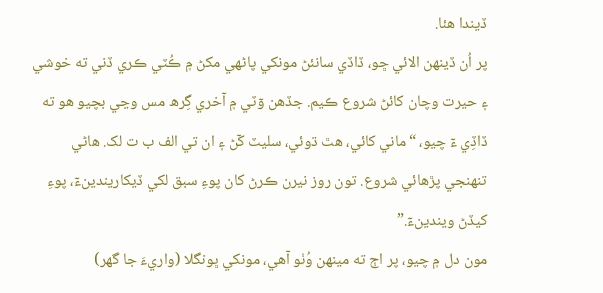ڏيندا ھئا.
پر اُن ڏينھن الائي ڇو، ڏاڏي سانئڻ مونکي پاڻهي مکڻ ۾ ڪُٽي ڪري ڏني ته خوشي ۽ حيرت وچان کائڻ شروع ڪيم. جڏھن وٓٽي ۾ آخري گِرھ مس وڃي بچيو ھو ته ڏاڏِي ءٓ چيو، “ماني کائي، ھٿ ڌوئي، سليٽ کٓڻ ۽ ان تي الف ب ت لک. ھاڻي تنھنجي پڙھائي شروع. تون روز نيرن ڪرڻ کان پوءِ سبق لکي ڏيکاريندينءٓ، پوءِ کيڏڻ ويندينءٓ.”
مون دل ۾ چيو، پر اڄ ته مينھن وُٺو آھي، مونکي ڀونگلا (واريءَ جا گهر)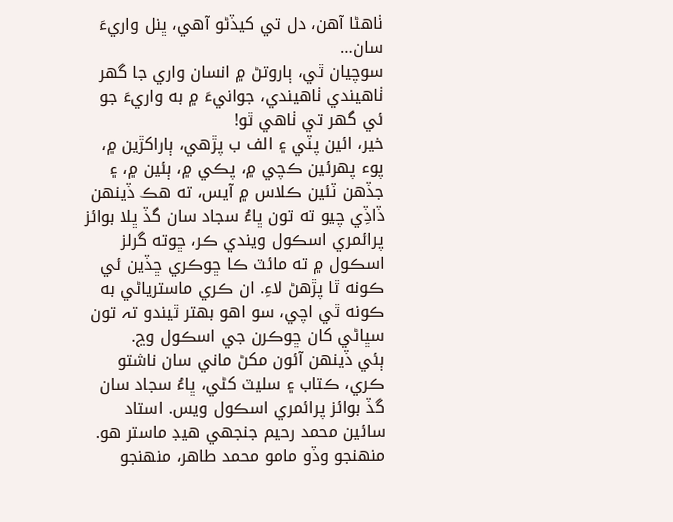ٺاھڻا آھن، دل تي کيڏڻو آھي، ڀنل واريءَ سان…
سوچيان ٿي، ٻاروتڻ ۾ انسان واري جا گهر ٺاھيندي ٺاھيندي، جوانيءَ ۾ به واريءَ جو ئي گهر تي ٺاھي ٿو!
خير، ائين پٽي ۽ الف ب پڙھي، ٻاراکڙين ۾، پوء پھرئين ڪچي ۾، پڪي ۾، ٻئين ۾، ۽ جڏھن ٽئين ڪلاس ۾ آيس، ته ھڪ ڏينھن ڏاڏِي چيو ته تون ڀاءُ سجاد سان گڏ ڀلا بوائز پرائمري اسڪول ويندي ڪر، ڇوته گرلز اسڪول ۾ ته مائٽ ڪا ڇوڪري ڇڏين ئي ڪونه ٿا پڙھڻ لاءِ. ان ڪري ماسترياڻي به ڪونه ٿي اچي، سو اھو بھتر ٿيندو تہ تون سڀاڻي کان ڇوڪرن جي اسڪول وڃ.
ٻئي ڏينھن آئون مکڻ ماني سان ناشتو ڪري، ڪتاب ۽ سليٽ کڻي، ڀاءُ سجاد سان گڏ بوائز پرائمري اسڪول ويس. استاد سائين محمد رحيم جنجهي ھيڊ ماستر ھو. منھنجو وڏو مامو محمد طاهر، منھنجو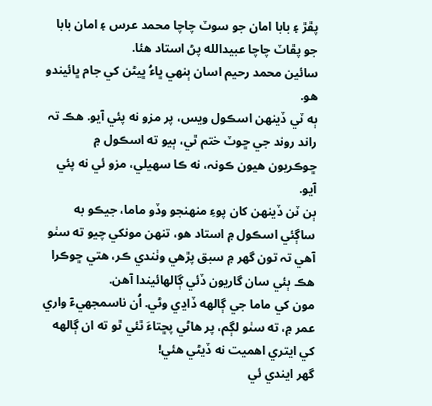پڦڙ ۽ بابا امان جو سوٽ چاچا محمد عرس ۽ امان بابا جو پڦاٽ چاچا عبيدالله پڻ استاد ھئا.
سائين محمد رحيم اسان ٻنهي ڀاءُ ڀيڻن کي جام ڀائيندو ھو.
ٻه ٽي ڏينھن اسڪول ويس، پر مزو نه پئي آيو. ھڪ تہ راند روند جي ڇوٽ ختم ٿي، ٻيو ته اسڪول ۾ ڇوڪريون ھيون ڪونہ، نه ڪا سھيلي، مزو ئي نه پئي آيو.
ٻن ٽن ڏينھن کان پوءِ منھنجو وڏو ماما، جيڪو به ساڳئي اسڪول ۾ استاد ھو، تنھن مونکي چيو ته سٺو آھي تہ تون گهر ۾ سبق پڙھي وٺندي ڪر، ھتي ڇوڪرا ھڪ ٻئي سان گاريون ڏئي ڳالهائيندا آھن.
مون کي ماما جي ڳالهه ڏاڍي وڻي. اُن ناسمجهيءٓ واري عمر ۾، ته سٺو لڳم، پر ھاڻي پڇتاءَ ٿئي ٿو ته ان ڳالهه کي ايتري اهميت نه ڏيڻي هئي!
گهر ايندي ئي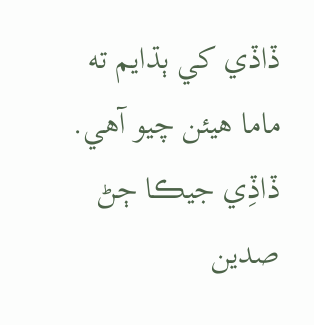ڏاڏي کي ٻڌايم ته ماما ھيئن چيو آهي. ڏاڏِي جيڪا ڄڻ صدين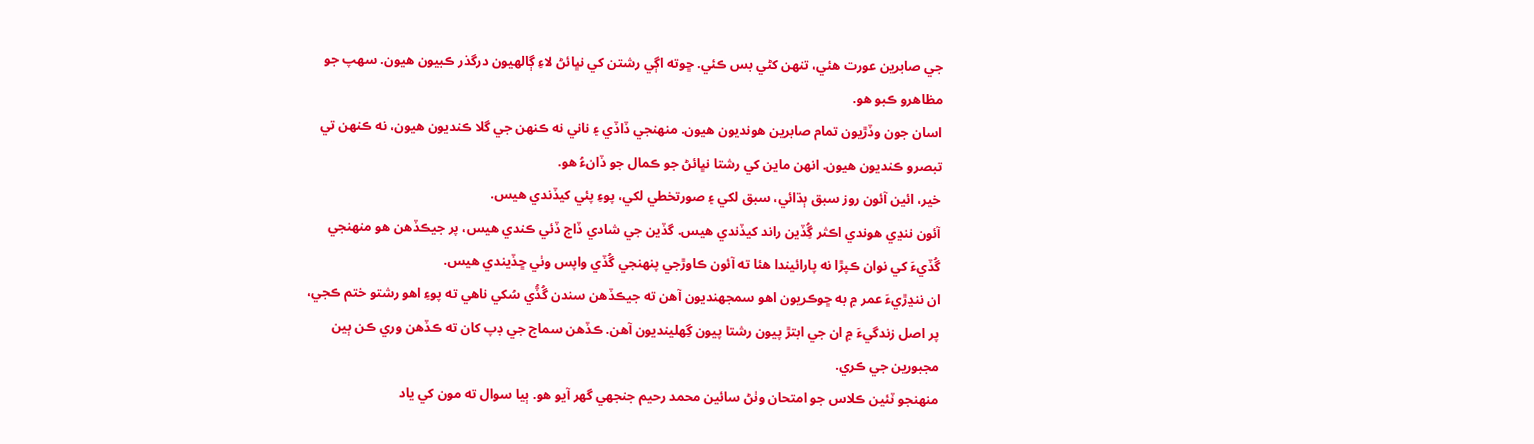جي صابرين عورت ھئي، تنھن کڻي بس ڪئي. ڇوته اڳي رشتن کي نڀائڻ لاءِ ڳالهيون درگذر ڪبيون ھيون. سھپ جو مظاهرو ڪبو ھو.
اسان جون وڏڙيون تمام صابرين ھونديون ھيون. منھنجي ڏاڏي ۽ ناني نه ڪنھن جي گلا ڪنديون هيون، نه ڪنھن تي تبصرو ڪنديون هيون. انهن ماين کي رشتا نڀائڻ جو ڪمال جو ڏانءُ ھو.
خير، ائين آئون روز سبق ٻڌائي، سبق لکي ۽ صورتخطي لکي، پوءِ پئي کيڏندي ھيس.
آئون ننڍي ھوندي اڪثر گُِڏين راند کيڏندي ھيس. گڏين جي شادي ڏاج ڏئي ڪندي ھيس، پر جيڪڏهن ھو منھنجي گُڏيءَ کي نوان ڪپڙا نه پارائيندا ھئا ته آئون ڪاوڙجي پنھنجي گُڏي واپس وٺي ڇڏيندي ھيس.
ان ننڍڙيءَ عمر ۾ به ڇوڪريون اھو سمجهنديون آهن ته جيڪڏهن سندن گُڏُي سُکي ناھي ته پوءِ اھو رشتو ختم ڪجي، پر اصل زندگيءَ ۾ ان جي ابتڙ پيون رشتا پيون گِھلينديون آھن. ڪڏھن سماج جي ڊپ کان ته ڪڏھن وري ڪن ٻين مجبورين جي ڪري.
منھنجو ٽئين ڪلاس جو امتحان وٺڻ سائين محمد رحيم جنجهي گھر آيو هو. ٻيا سوال ته مون کي ياد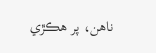ناھن، پر ھڪڙي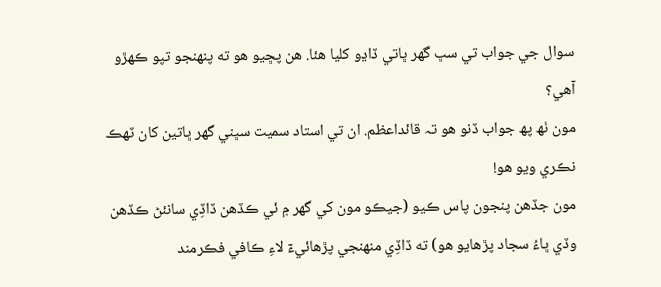سوال جي جواب تي سڀ گهر ڀاتي ڏاڍو کليا ھئا. ھن پڇيو ھو ته پنھنجو تپو ڪھڙو آھي؟
مون ٺھ پھ جواب ڏنو ھو تہ قائداعظم. ان تي استاد سميت سڀني گهر ڀاتين کان ٽھڪ نڪري ويو ھو!
مون جڏهن پنجون پاس ڪيو (جيڪو مون کي گهر ۾ ئي ڪڏهن ڏاڏِي سانئڻ ڪڏھن وڏي ڀاءُ سجاد پڙھايو ھو) ته ڏاڏِي منھنجي پڙھائيءٓ لاءِ ڪافي فڪرمند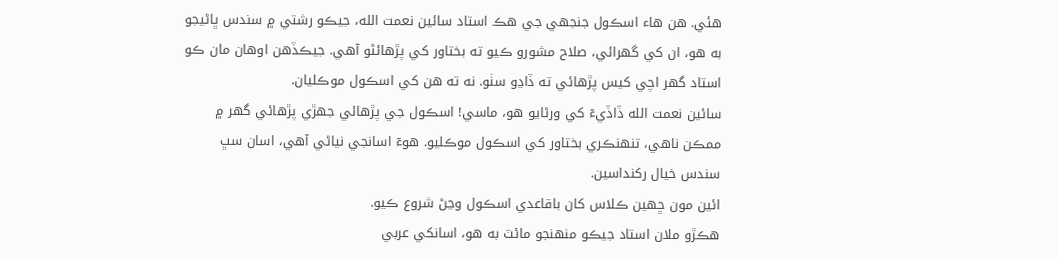ھئي. ھن ھاء اسڪول جنجهي جي ھڪ استاد سائين نعمت الله، جيڪو رشتي ۾ سندس ڀاڻيجو به ھو، ان کي گهرائي، صلاح مشورو ڪيو ته بختاور کي پڙھائڻو آھي. جيڪڏھن اوھان مان ڪو استاد گهر اچي کيس پڙھائي ته ڏاڍو سٺو. نه ته ھن کي اسڪول موڪليان.
سائين نعمت الله ڏاڏيءٓ کي ورڻايو ھو، ماسي! اسڪول جي پڙھائي جھڙي پڙھائي گهر ۾ ممڪن ناھي، تنھنڪري بختاور کي اسڪول موڪليو. ھوءٓ اسانجي نياڻي آهي، اسان سڀ سندس خيال رکنداسين.
ائين مون ڇھين ڪلاس کان باقاعدي اسڪول وڃڻ شروع ڪيو.
ھڪڙو ملان استاد جيڪو منھنجو مائٽ به ھو، اسانکي عربي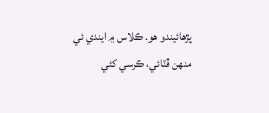پڙھائيندو ھو. ڪلاس ۾ ايندي ئي منھن ڦٽائي، ڪرسي کڻي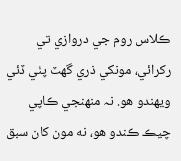ڪلاس روم جي دروازي تي رکرائي، مونکي ذري گھٽ پٺي ڏئي ويھندو ھو. نہ منھنجي ڪاپي چيڪ ڪندو ھو، نه مون کان سبق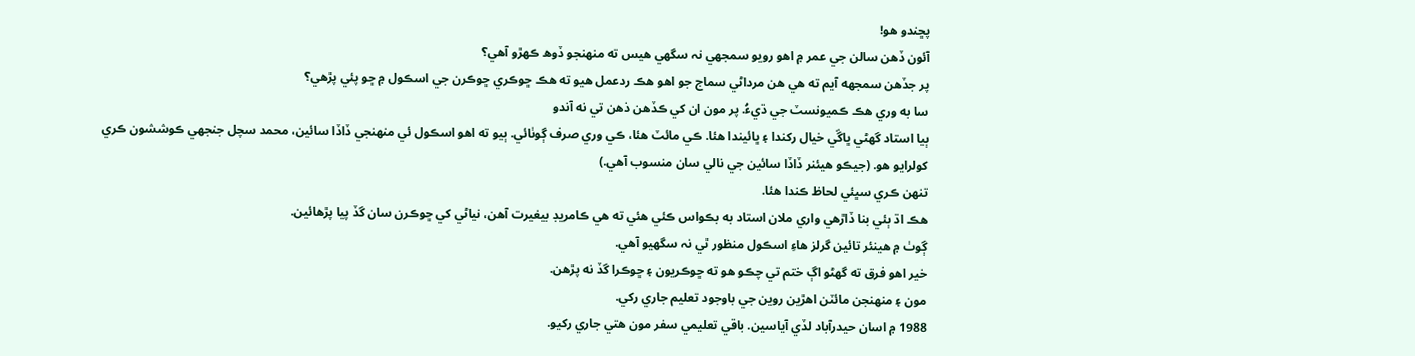پڇندو هو!
آئون ڏھن سالن جي عمر ۾ اھو رويو سمجهي نہ سگهي ھيس ته منھنجو ڏوھ ڪھڙو آھي؟
پر جڏهن سمجهه آيم ته ھي ھن مرداڻي سماج جو اھو ھڪ ردعمل ھيو ته ھڪ ڇوڪري ڇوڪرن جي اسڪول ۾ ڇو پئي پڙھي؟
سا به وري ھڪ ڪميونسٽ جي ڌيءُ. پر مون ان کي ڪڏھن ذھن تي نه آندو
ٻيا استاد گهڻي ڀاڱي خيال رکندا ۽ ڀائيندا ھئا. ڪي مائٽ ھئا، ڪي وري صرف ڳوٺائي. ٻيو ته اھو اسڪول ئي منھنجي ڏاڏا سائين، محمد سچل جنجهي ڪوششون ڪري کولرايو ھو. (جيڪو ھيئنر ڏاڏا سائين جي نالي سان منسوب آھي.)
تنھن ڪري سڀئي لحاظ ڪندا هئا.
ھڪ اڌ ٻئي بنا ڏاڙھي واري ملان استاد به بڪواس ڪئي ھئي ته ھي ڪامريڊ بيغيرت آھن، نياڻي کي ڇوڪرن سان گڏ پيا پڙھائين.
ڳوٺ ۾ ھينئر تائين گرلز هاءِ اسڪول منظور ٿي نہ سگهيو آهي.
خير اھو فرق ته گهڻو اڳ ختم تي چڪو ھو ته ڇوڪريون ۽ ڇوڪرا گڏ نه پڙھن.
مون ۽ منھنجن مائٽن اھڙين روين جي باوجود تعليم جاري رکي.
1988 ۾ اسان حيدرآباد لڏي آياسين. باقي تعليمي سفر مون ھتي جاري رکيو.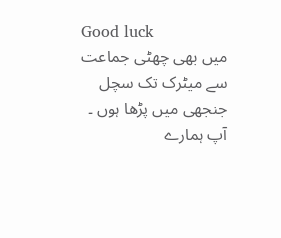Good luck
میں بھی چھٹی جماعت سے میٹرک تک سچل جنجھی میں پڑھا ہوں ۔
آپ ہمارے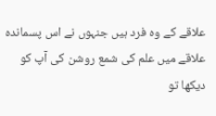علاقے کے وہ فرد ہیں جنہوں نے اس پسماندہ علاقے میں علم کی شمع روشن کی آپ کو دیکھا تو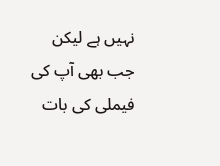نہیں ہے لیکن جب بھی آپ کی فیملی کی بات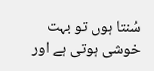سُنتا ہوں تو بہت خوشی ہوتی ہے اور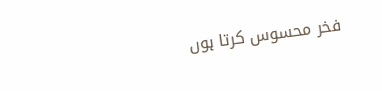فخر محسوس کرتا ہوں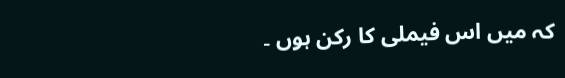کہ میں اس فیملی کا رکن ہوں ۔